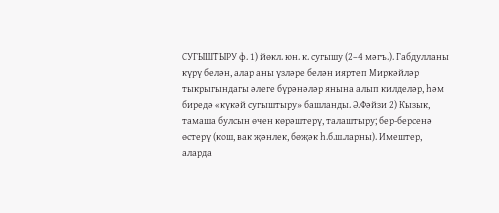СУГЫШТЫРУ ф. 1) йөкл. юн. к. сугышу (2–4 мәгъ.). Габдулланы күрү белән, алар аны үзләре белән ияртеп Миркәйләр тыкрыгындагы әлеге бүрәнәләр янына алып килделәр, һәм биредә «күкәй сугыштыру» башланды. Ә.Фәйзи 2) Кызык, тамаша булсын өчен көрәштерү, талаштыру; бер-берсенә өстерү (кош, вак җәнлек, бөҗәк һ.б.ш.ларны). Имештер, аларда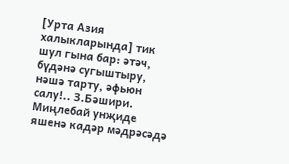[Урта Азия халыкларында] тик шул гына бар: әтәч, бүдәнә сугыштыру, нәшә тарту, әфьюн салу!.. З.Бәшири. Миңлебай унҗиде яшенә кадәр мәдрәсәдә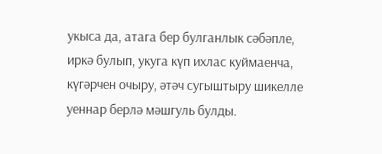укыса да, атага бер булганлык сәбәпле, иркә булып, укуга күп ихлас куймаенча, күгәрчен очыру, әтәч сугыштыру шикелле уеннар берлә мәшгуль булды.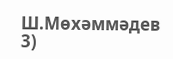Ш.Мөхәммәдев 3)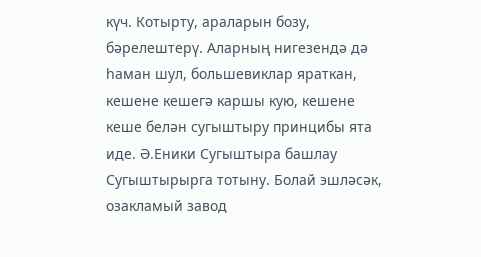күч. Котырту, араларын бозу, бәрелештерү. Аларның нигезендә дә һаман шул, большевиклар яраткан, кешене кешегә каршы кую, кешене кеше белән сугыштыру принцибы ята иде. Ә.Еники Сугыштыра башлау Сугыштырырга тотыну. Болай эшләсәк, озакламый завод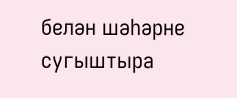белән шәһәрне сугыштыра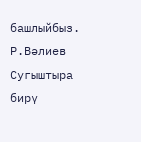башлыйбыз. Р.Вәлиев Сугыштыра бирү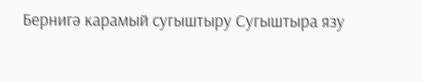Бернигә карамый сугыштыру Сугыштыра язу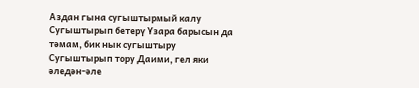Аздан гына сугыштырмый калу Сугыштырып бетерү Үзара барысын да тәмам, бик нык сугыштыру Сугыштырып тору Даими, гел яки әледән-әле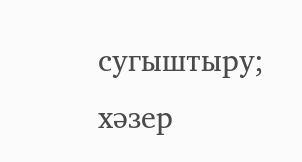сугыштыру; хәзер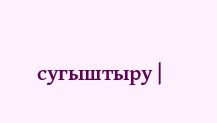сугыштыру |